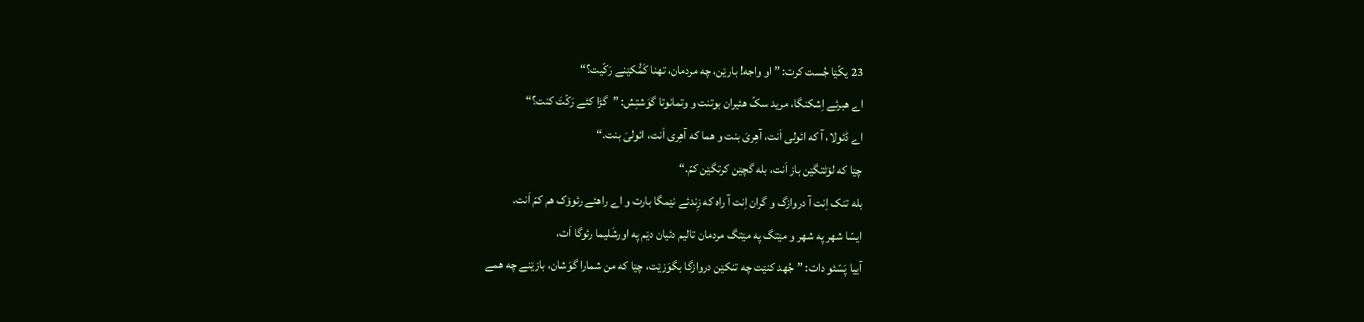23 یکّێا جُست کرت: ”او واجه! بارێن، چه مردمان، تهنا کَمُّکێنے رَکّیت؟“
اے هبرئے اِشکنگا، مرید سکّ هئیران بوتنت و وتمانوتا گوَشتِش: ”گڑا کئے رَکّتَ کنت؟“
اے ڈئولا، آ که ائولی اَنت، آهِریَ بنت و هما که آهِری اَنت، ائولیَ بنت.“
چێا که لۆٹتگێن باز اَنت، بله گچێن کرتگێن کمّ.“
بله تنک اِنت آ دروازگ و گران اِنت آ راه که زِندئے نێمگا بارت و اے راهئے رئوۆک هم کمّ اَنت.
ایسّا شهر په شهر و مێتگ په مێتگ مردمان تالیم دئیان دێم په اورشَلیما رئوگا اَت،
آییا پَسّئو دات: ”جُهد کنێت چه تنکێن دروازگا بگوَزێت، چێا که من شمارا گوَشان، بازێنے چه همے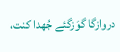دروازگا گوَزگئے جُهدا کنت،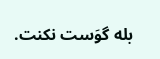بله گوَست نکنت.